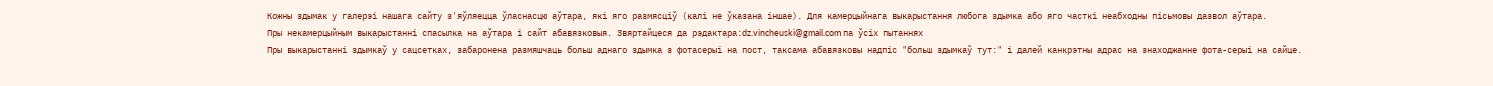Кожны здымак у галерэі нашага сайту з'яўляецца ўласнасцю аўтара, які яго размясціў (калі не ўказана іншае). Для камерцыйнага выкарыстання любога здымка або яго часткі неабходны пісьмовы дазвол аўтара.
Пры некамерцыйным выкарыстанні спасылка на аўтара і сайт абавязковыя. Звяртайцеся да рэдактара:dz.vincheuski@gmail.com па ўсіх пытаннях
Пры выкарыстанні здымкаў у сацсетках, забаронена размяшчаць больш аднаго здымка з фотасерыі на пост, таксама абавязковы надпіс "больш здымкаў тут:" і далей канкрэтны адрас на знаходжанне фота-серыі на сайце.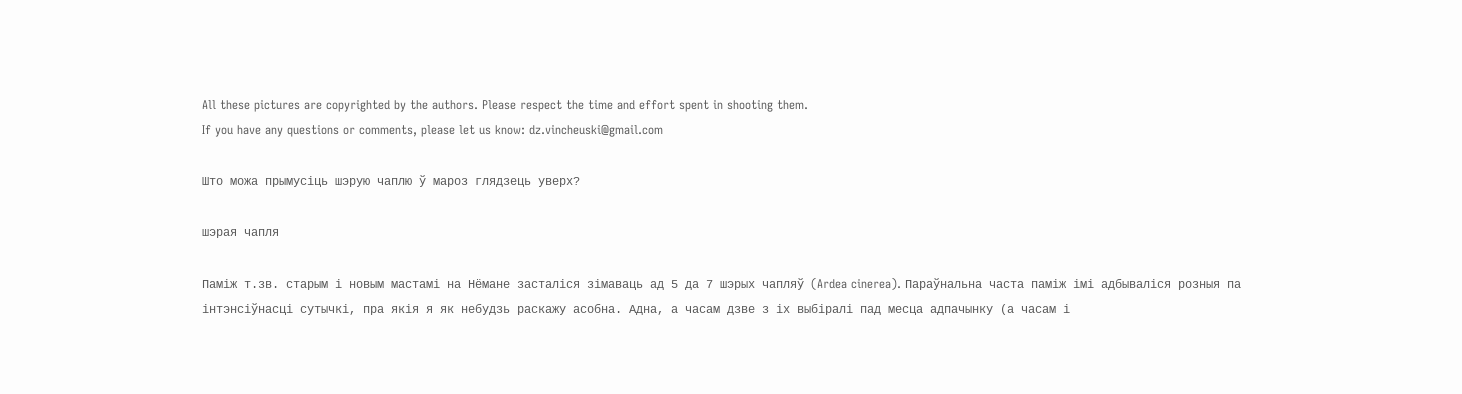All these pictures are copyrighted by the authors. Please respect the time and effort spent in shooting them.
If you have any questions or comments, please let us know: dz.vincheuski@gmail.com

Што можа прымусіць шэрую чаплю ў мароз глядзець уверх?

шэрая чапля

Паміж т.зв. старым і новым мастамі на Нёмане засталіся зімаваць ад 5 да 7 шэрых чапляў (Ardea cinerea). Параўнальна часта паміж імі адбываліся розныя па інтэнсіўнасці сутычкі, пра якія я як небудзь раскажу асобна. Адна, а часам дзве з іх выбіралі пад месца адпачынку (а часам і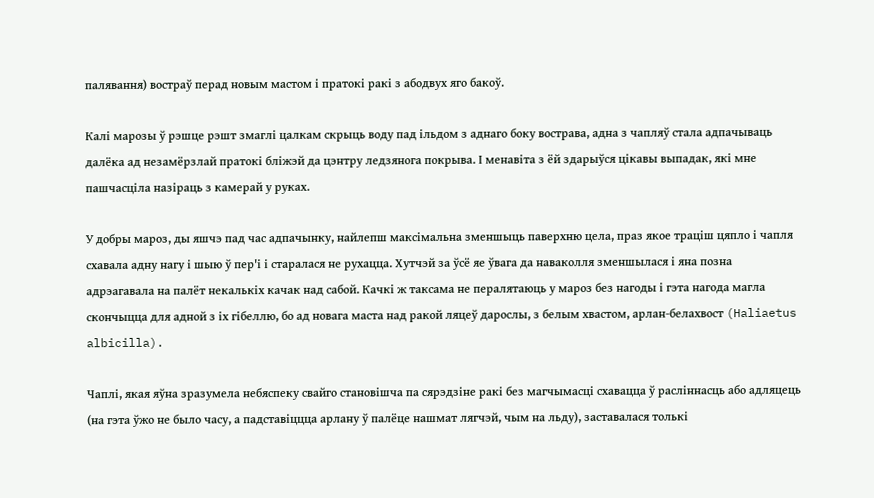палявання) востраў перад новым мастом і пратокі ракі з абодвух яго бакоў.

Калі марозы ў рэшце рэшт змаглі цалкам скрыць воду пад ільдом з аднаго боку вострава, адна з чапляў стала адпачываць далёка ад незамёрзлай пратокі бліжэй да цэнтру ледзянога покрыва. І менавіта з ёй здарыўся цікавы выпадак, які мне пашчасціла назіраць з камерай у руках.

У добры мароз, ды яшчэ пад час адпачынку, найлепш максімальна зменшыць паверхню цела, праз якое траціш цяпло і чапля схавала адну нагу і шыю ў пер'і і старалася не рухацца. Хутчэй за ўсё яе ўвага да наваколля зменшылася і яна позна адрэагавала на палёт некалькіх качак над сабой. Качкі ж таксама не пералятаюць у мароз без нагоды і гэта нагода магла скончыцца для адной з іх гібеллю, бо ад новага маста над ракой ляцеў дарослы, з белым хвастом, арлан-белахвост (Haliaetus albicilla).

Чаплі, якая яўна зразумела небяспеку свайго становішча па сярэдзіне ракі без магчымасці схавацца ў расліннасць або адляцець (на гэта ўжо не было часу, а падставіццца арлану ў палёце нашмат лягчэй, чым на льду), заставалася толькі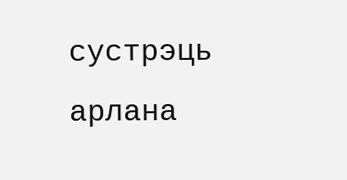сустрэць арлана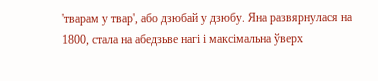'тварам у твар', або дзюбай у дзюбу. Яна развярнулася на 1800, стала на абедзьве нагі і максімальна ўверх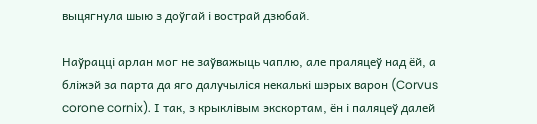выцягнула шыю з доўгай і вострай дзюбай.

Наўрацці арлан мог не заўважыць чаплю, але праляцеў над ёй, а бліжэй за парта да яго далучыліся некалькі шэрых варон (Corvus corone cornix). І так, з крыклівым экскортам, ён і паляцеў далей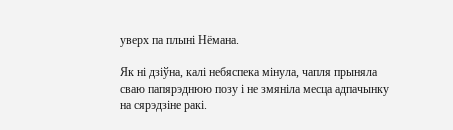уверх па плыні Нёмана.

Як ні дзіўна, калі небяспека мінула, чапля прыняла сваю папярэднюю позу і не змяніла месца адпачынку на сярэдзіне ракі.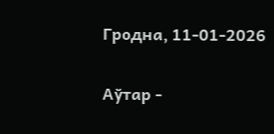Гродна, 11-01-2026

Аўтар -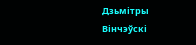Дзьмітры Вінчэўскі